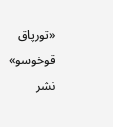«تورپاق قوخوسو» نشر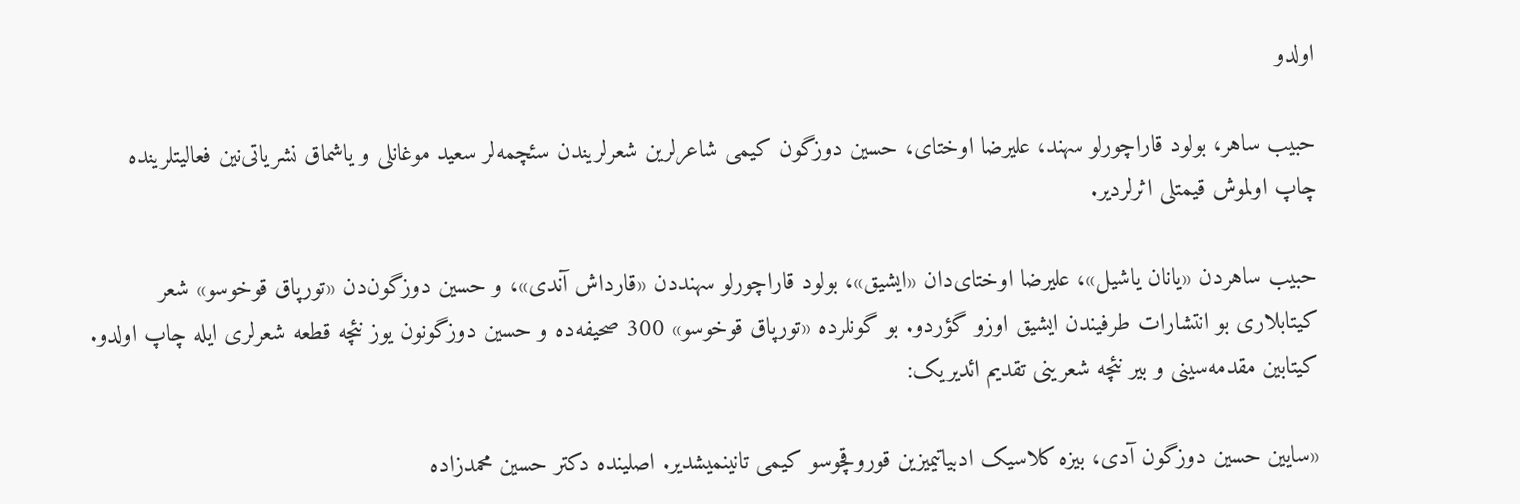اولدو

حبیب ساهر، بولود قاراچورلو سهند، علیرضا اوختای، حسین دوزگون کیمی شاعرلرین شعرلریندن سئچمه‌لر سعید موغانلی و یاشماق نشریاتی‌نین فعالیتلرینده چاپ اولموش قیمتلی اثرلردیر.

حبیب ساهردن «یانان یاشیل»، علیرضا اوختای‌دان «ایشیق»، بولود قاراچورلو سهنددن «قارداش آندی»، و حسین دوزگون‌دن «تورپاق قوخوسو» شعر کیتابلاری بو انتشارات طرفیندن ایشیق اوزو گؤردو. بو گونلرده «تورپاق قوخوسو» 300 صحیفه‌ده و حسین دوزگونون یوز نئچه قطعه شعرلری ایله چاپ اولدو. کیتابین مقدمه‌سینی و بیر نئچه شعرینی تقدیم ائدیریک:

«سایین حسین دوزگون آدی، بیزه کلاسیک ادبیاتیمیزین قوروقچوسو کیمی تانینمیشدیر. اصلینده دکتر حسین محمدزاده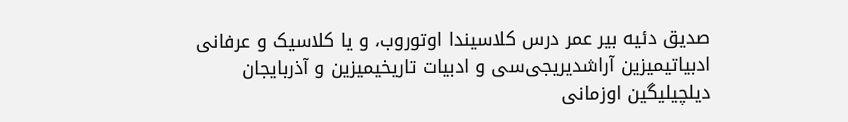صدیق دئیه بیر عمر درس کلاسیندا اوتوروب، و یا کلاسیک و عرفانی ادبیاتیمیزین آراشدیریجی‌سی و ادبیات تاریخیمیزین و آذربایجان دیلچیلیگین اوزمانی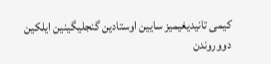کیمی تانیدیغیمیز سایین اوستادین گنجلیگینین ایلکین دووروندن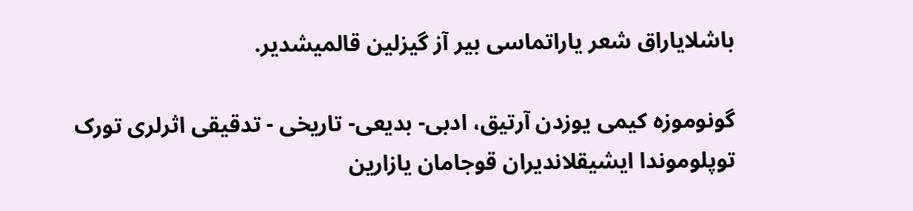باشلایاراق شعر یاراتماسی بیر آز گیزلین قالمیشدیر.

گونوموزه کیمی یوزدن آرتیق، ادبی- بدیعی- تاریخی - تدقیقی اثرلری تورک توپلوموندا ایشیقلاندیران قوجامان یازارین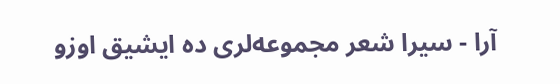آرا - سیرا شعر مجموعه‌لری ده ایشیق اوزو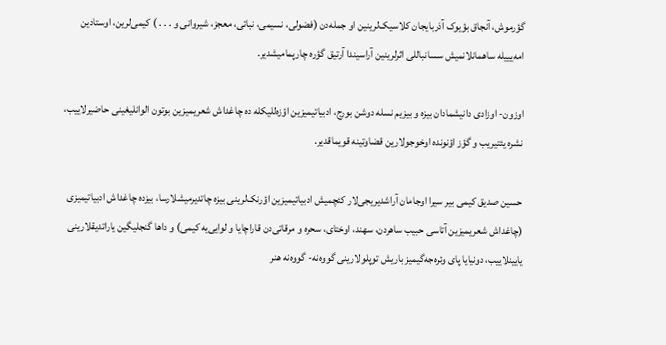گؤرموش، آنجاق بؤیوک آذربایجان کلاسیک‌لرینین او جمله‌دن (فضولی، نسیمی، نباتی، معجز، شیروانی و . . . ) کیمی‌لرین، اوستادین امه‌یییله ساهمانلانمیش سسانباللی اثرلرینین آراسیندا آرتیق گؤره چارپمامیشدیر.

اوزون- اوزادی دانیشمادان بیزه و بیزیم نسله دوشن بورج، ادبیاتیمیزین اؤزه‌للیکله ده چاغداش شعریمیزین بوتون الوانلیغینی حاضیرلاییب، نشره یئتیریب و گؤز اؤنونده اوخوجولارین قضاوتینه قویماقدیر.

حسین صدیق کیمی بیر سیرا اوجامان آراشدیریجی‌لار کئچمیش ادبیاتیمیزین اؤرنک‌لرینی بیزه چاتدیرمیشلارسا، بیزده چاغداش ادبیاتیمیزی (چاغداش شعریمیزین آتاسی حبیب ساهردن، سهند، اوختای، سحره و مرقاتی‌دن قاراچایا و لوایی‌یه کیمی) و داها گنجلیگین یاراتدیقلارینی یایینلاییب، دونیایا پای وئره‌جه‌گیمیز باریش توپلولارینی گووه‌نه- گووه‌نه هنر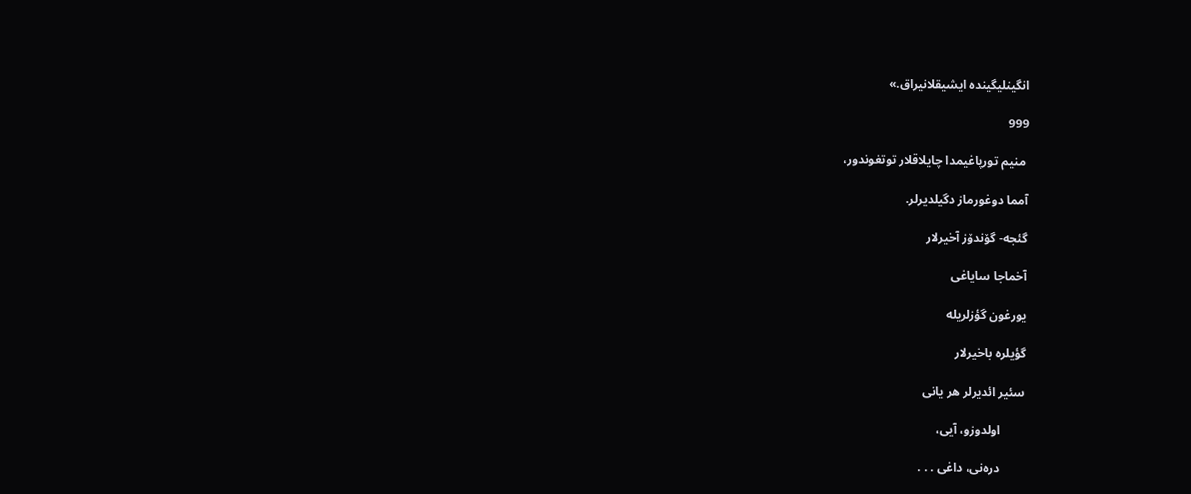انگینلیگینده ایشیقلانیراق.»

999

 منیم تورپاغیمدا چایلاقلار توتغوندور،

آمما دوغورماز دگیلدیرلر.

گئجه- گۆندۆز آخیرلار

آخماجا سایاغی

یورغون گؤزلریله

گؤیلره باخیرلار

سئیر ائدیرلر هر یانی

        اولدوزو، آیی،

        دره‌نی، داغی . . .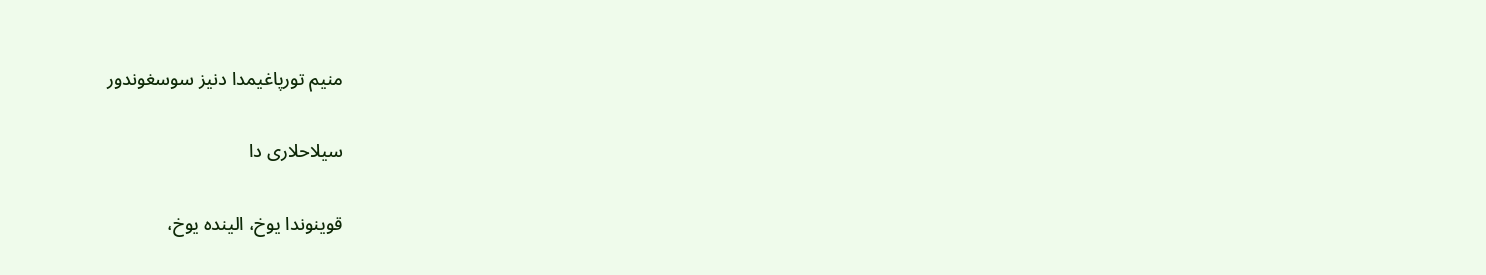منیم تورپاغیمدا دنیز سوسغوندور

سیلاحلاری دا

قوینوندا یوخ، الینده یوخ،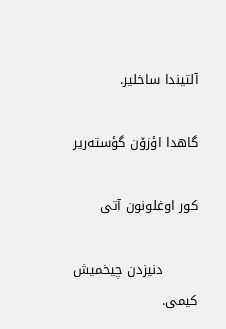آلتیندا ساخلیر.

گاهدا اؤزۆن گؤسته‌ریر

کور اوغلونون آتی

        دنیزدن چیخمیش کیمی.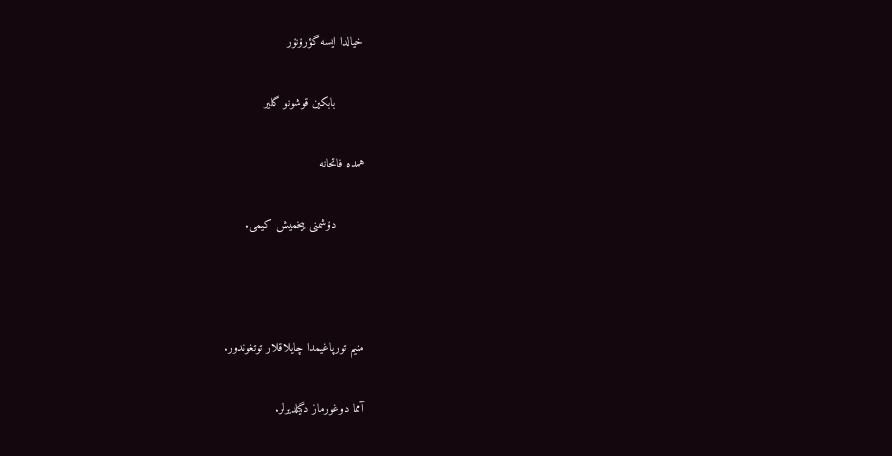خیالدا ایسه گؤرۆنۆر

        بابکین قوشونو گلیر

همده فاتحانه

        دۆشمنی ییخمیش کیمی.



منیم تورپاغیمدا چایلاقلار توتغوندور.

آمما دوغورماز دگیلدیرلر.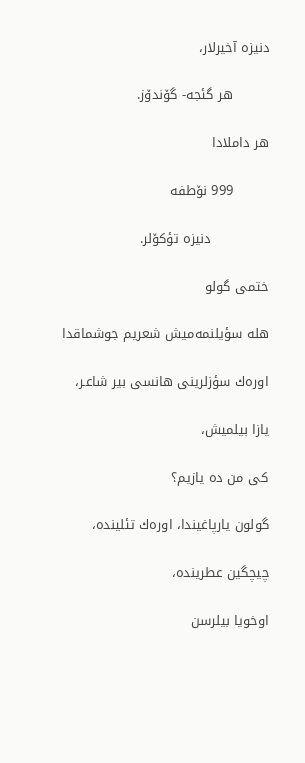دنیزه آخیرلار،

        هر گئجه- گۆندۆز.

هر داملادا

        999 نۆطفه

             دنیزه تؤکۆلر.

ختمی گولو

هله سؤیلنمه‌میش شعریم جوشماقدا

اوره‌ك سؤزلرینی هانسی بیر شاعـر،

یازا بیلمیش،

کی من ده یازیم؟

گولون یارپاغیندا، اوره‌ك تئلینده،

چیچگین عطرینده،

اوخویا بیلرسن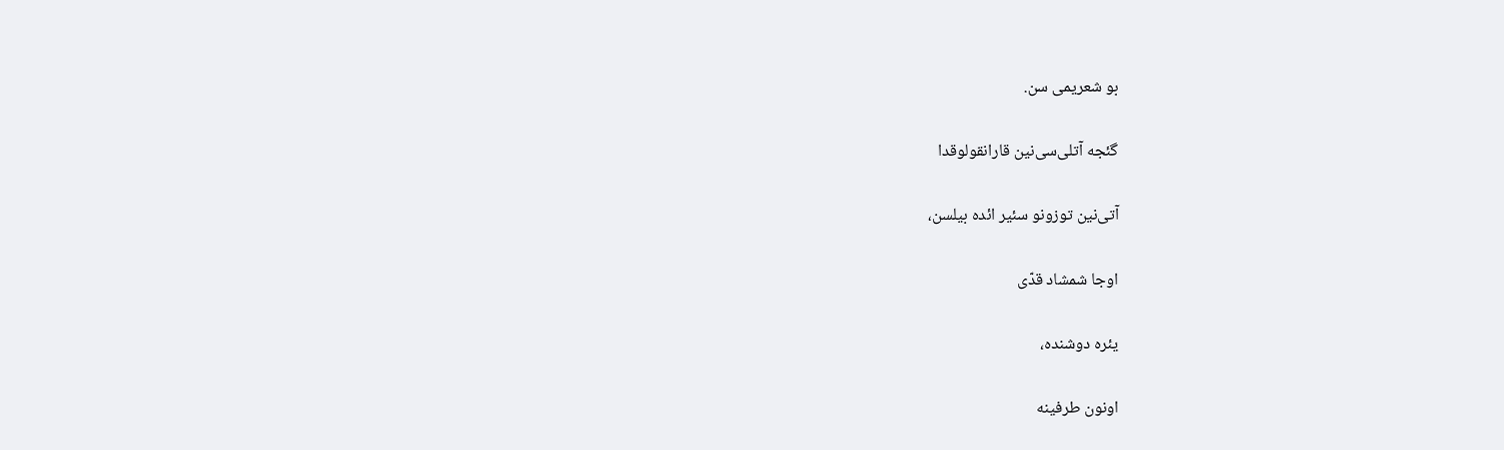بو شعریمی سن.

گئجه آتلی‌‌سی‌نین قارانقولوقدا

آتی‌نین توزونو سئیر ائده بیلسن،

اوجا شمشاد قدّی

یئره دوشنده،

اونون طرفینه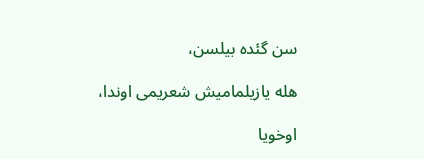سن گئده بیلسن،

هله یازیلمامیش شعریمی اوندا،

اوخویا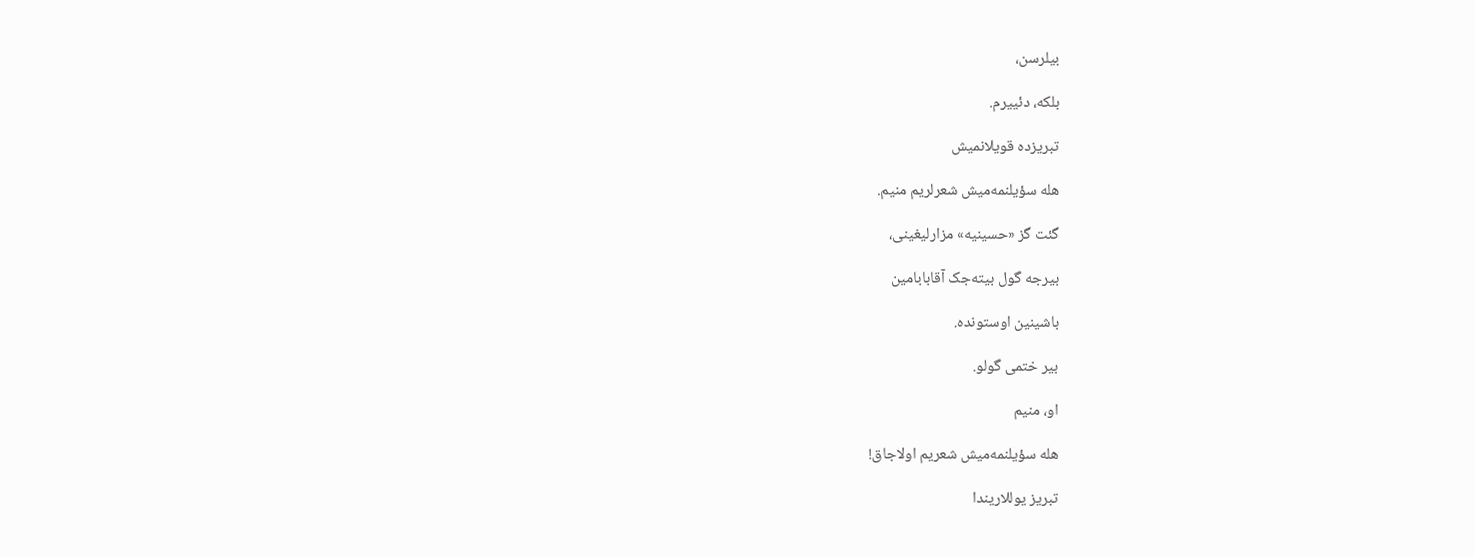بیلرسن،

بلکه، دئییرم.

تبریزده قویلانمیش

هله سؤیلنمه‌میش شعرلریم منیم.

گئت گز «حسینیه» مزارلیغینی،

بیرجه گول بیته‌جک آقابابامین

باشینین اوستونده.

بیر ختمی گولو.

او، منیم

هله سؤیلنمه‌میش شعریم اولاجاق!

تبریز یوللاریندا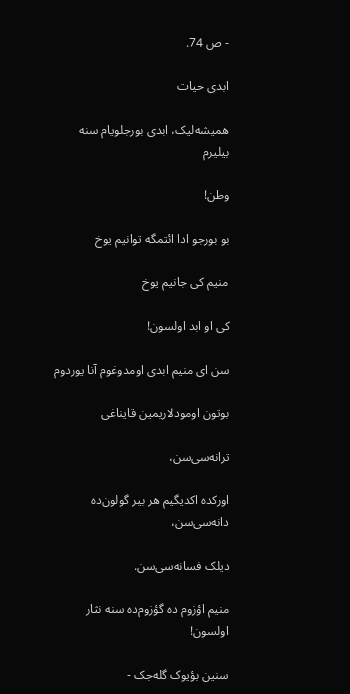- ص 74.

ابدی حیات

همیشه‌لیک، ابدی بورجلویام سنه بیلیرم

وطن!

بو بورجو ادا ائتمگه توانیم یوخ

منیم کی جانیم یوخ

کی او ابد اولسون!

سن ای منیم ابدی اومدوغوم آنا یوردوم

بوتون اومودلاریمین قایناغی

ترانه‌سی‌سن،

اورکده اکدیگیم هر بیر گولون‌ده دانه‌سی‌سن،

دیلک فسانه‌سی‌سن.

منیم اؤزوم ده گؤزوم‌ده سنه نثار اولسون!

سنین بؤیوک گله‌جک -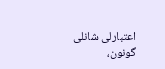اعتبارلی شانلی گونون،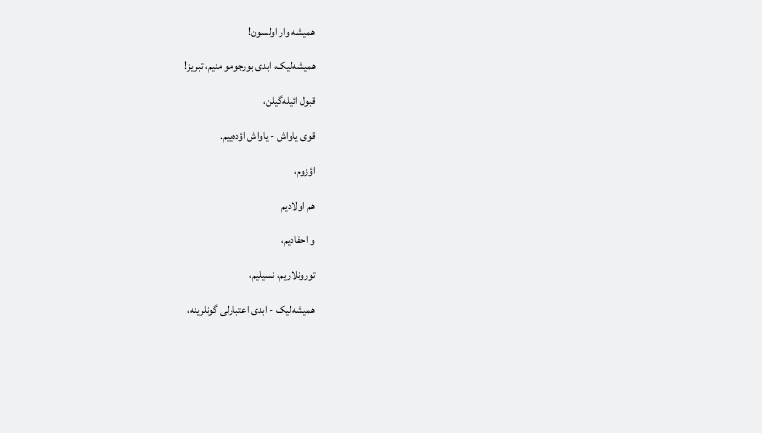همیشه وار اولسون!

همیشه‌لیک، ابدی بورجومو منیم، تبریز!

قبول ائیله‌گیلن،

قوی یاواش - یاواش اؤده‌ییم.

اؤزوم،

هم اولادیم

و احفادیم،

تورونلاریم، نسیلیم،

همیشه‌لیک - ابدی اعتبارلی گونلرینه،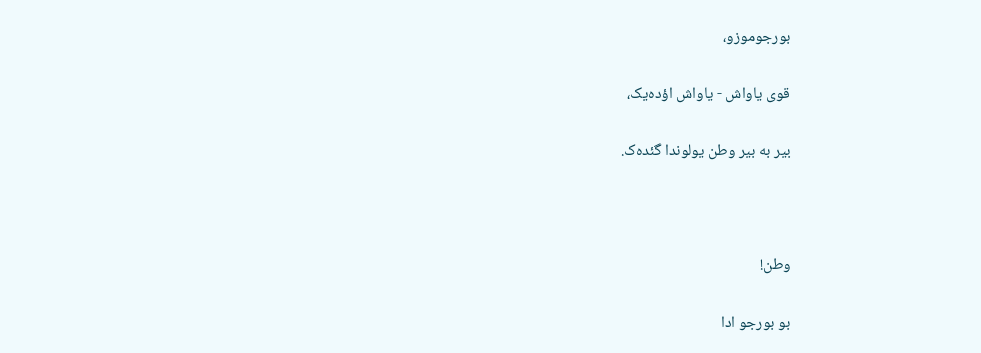بورجوموزو،

قوی یاواش - یاواش اؤده‌یک،

بیر به بیر وطن یولوندا گئده‌ک.



وطن!

بو بورجو ادا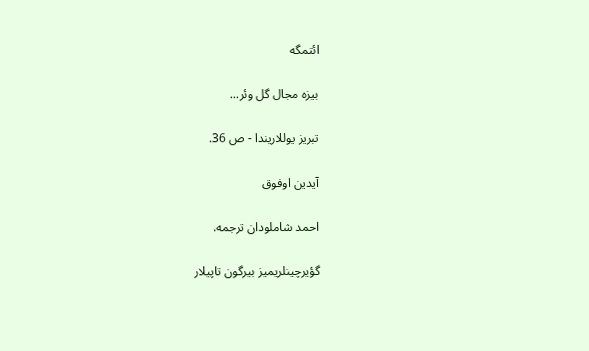ائتمگه

بیزه مجال گل وئر...

تبریز یوللاریندا - ص 36.

آیدین اوفوق

احمد شاملودان ترجمه.

گؤیرچینلریمیز بیرگون تاپیلار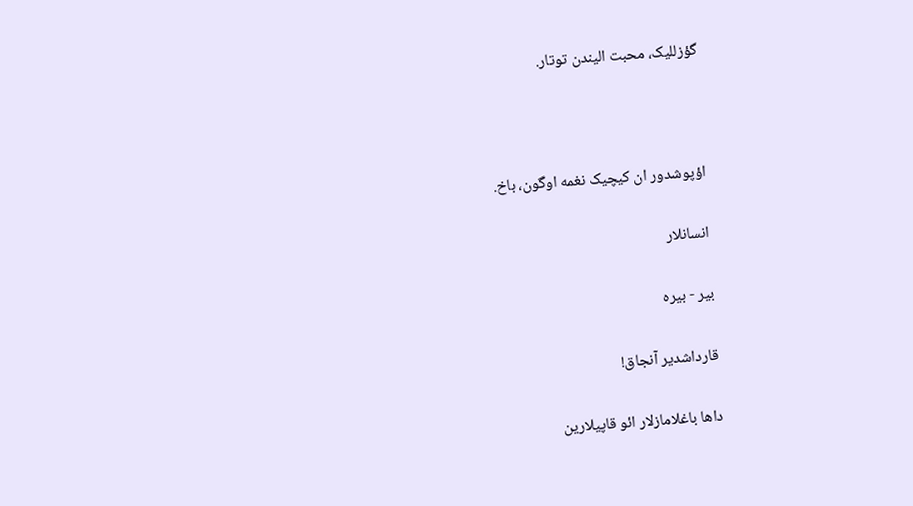گؤزللیک‌‌‌، محبت الیندن توتار‌‌‌.



اؤپوشدور ان کیچیک نغمه اوگون‌‌‌، باخ‌‌‌.

انسانلار

بیر - بیره

قارداشدیر آنجاق‌!

داها باغلامازلار ائو قاپیلارین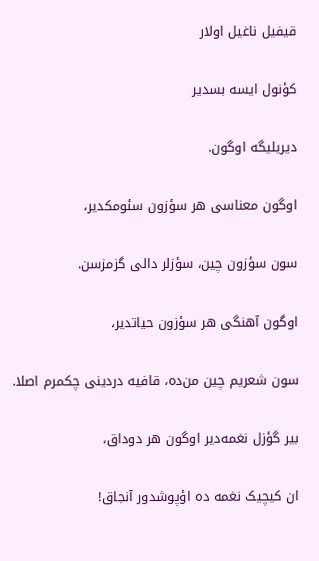قیفیل ناغیل اولار

کؤنول ایسه بسدیر

دیریلیگه اوگون.

اوگون معناسی هر سؤزون سئومکدیر،

سون سؤزون چین‌‌‌، سؤزلر دالی گزمزسن.

اوگون آهنگی هر سؤزون حیاتدیر،

سون شعریم چین من‌ده‌‌‌، قافیه دردینی چکمرم اصلا‌‌‌.

بیر گؤزل نغمه‌دیر اوگون هر دوداق،

ان کیچیک نغمه ده اؤپوشدور آنجاق!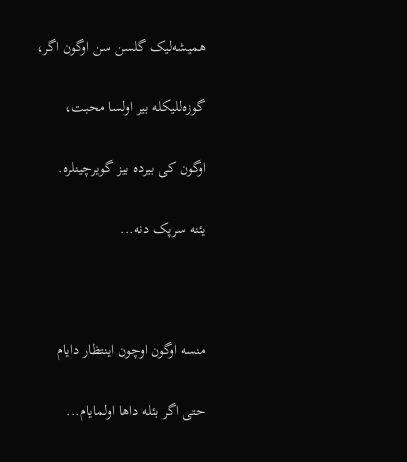همیشه‌لیک گلسن سن اوگون اگر،

گوزه‌للیکله بیر اولسا محبت‌‌‌،

اوگون کی بیرده بیز گویرچینلره‌‌‌.

یئنه سرپک دنه‌‌‌...



منسه اوگون اوچون اینتظار دایام

حتی اگر بئله داها اولمایام‌‌‌...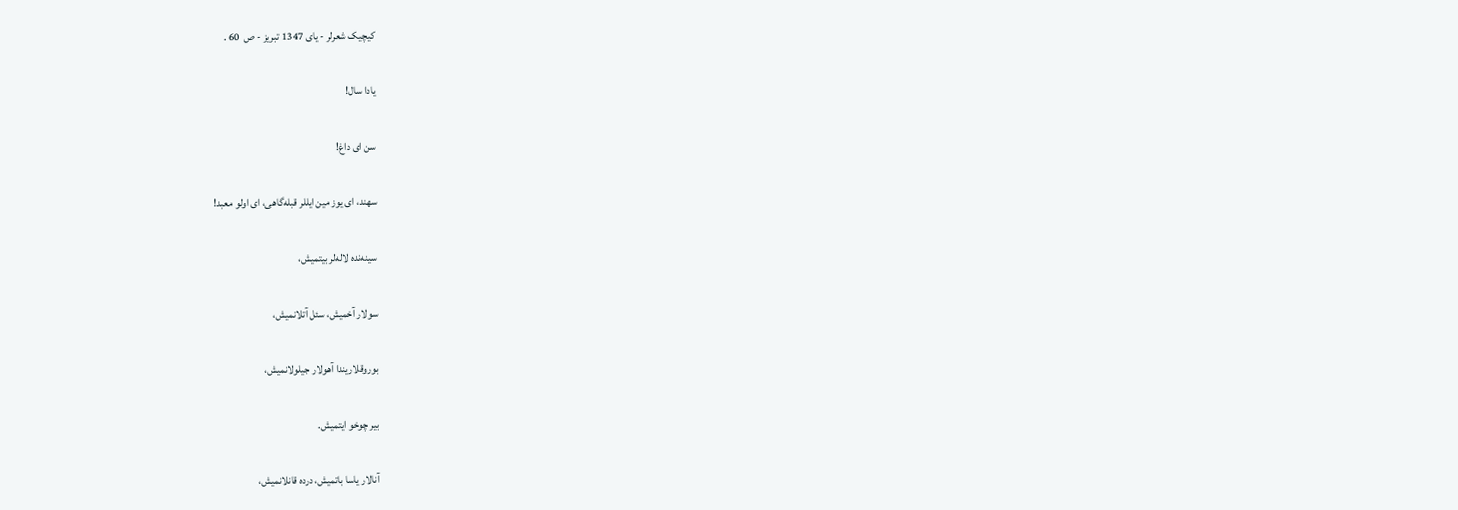کیچیک شعرلر - یای 1347 تبریز - ص  60 .

یادا سال!

سن ای داغ!

سهند، ای یوز مین ایللر قبله‌گاهی، ای اولو معبد!

سینه‌نده لاله‌لر بیتمیش،

سولار آخمیش، سئل آتلانمیش،

بوروقلاریندا آهولار جیلولانمیش،

بیر چوخو ایتمیش.

آنالار یاسا باتمیش، درده قانلانمیش،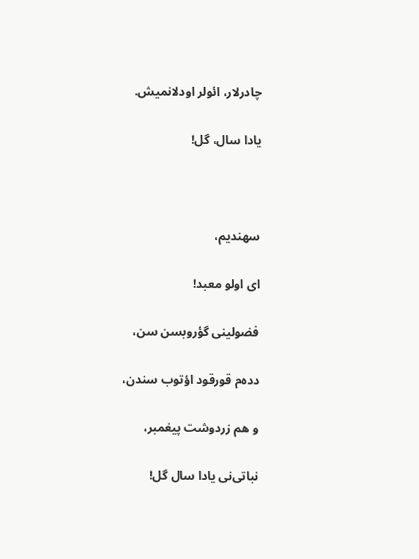چادرلار، ائولر اودلانمیش.

یادا سال، گل!



سهندیم،

ای اولو معبد!

فضولینی گؤروبسن سن،

دده‌م قورقود اؤتوب سندن،

و هم زردوشت پیغمبر،

نباتی‌نی یادا سال گل!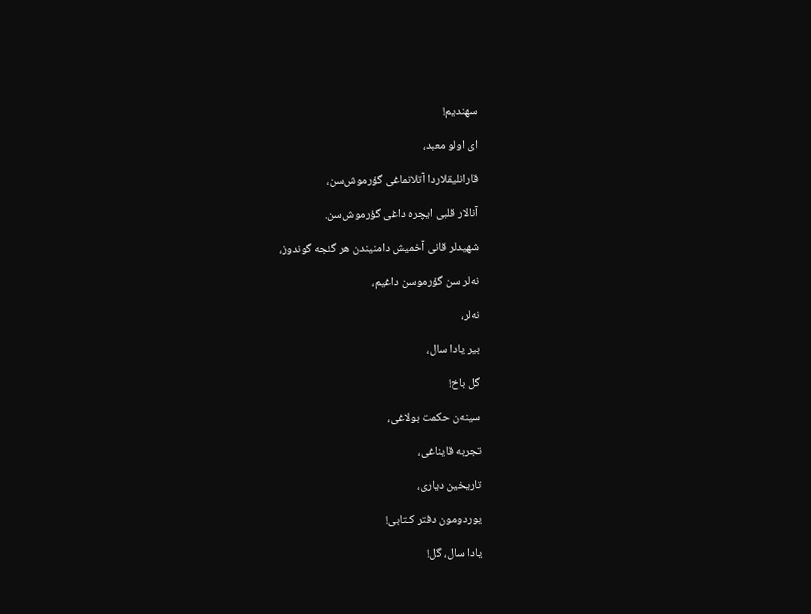سهندیم!

ای اولو معبد،

قارانلیقلاردا آتلانماغی گؤرموش‌سن،

آنالار قلبی ایچره داغی گؤرموش‌سن.

شهیدلر قانی آخمیش دامنیندن هر گئجه گوندوز،

نه‌لر سن گؤرموسن داغیم،

نه‌لر،

بیر یادا سال،

گل باخ!

سینه‌ن حکمت بولاغی،

تجربه قایناغی،

تاریخین دیاری،

یوردومون دفتر کـتابی!

یادا سال، گل!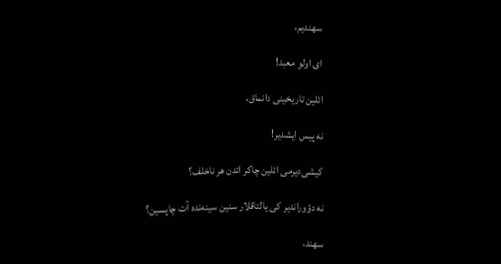سهندیم،

ای اولو معبد!

ائلین تاریخینی دانماق،

نه پیس ایشدیر!

کیشی‌دیرمی ائلین چاکر ائد‌ن هر ناخلف؟

نه دؤوراندیر کی یالتاقلار سنین سینه‌نده آت چاپسین؟

سهند،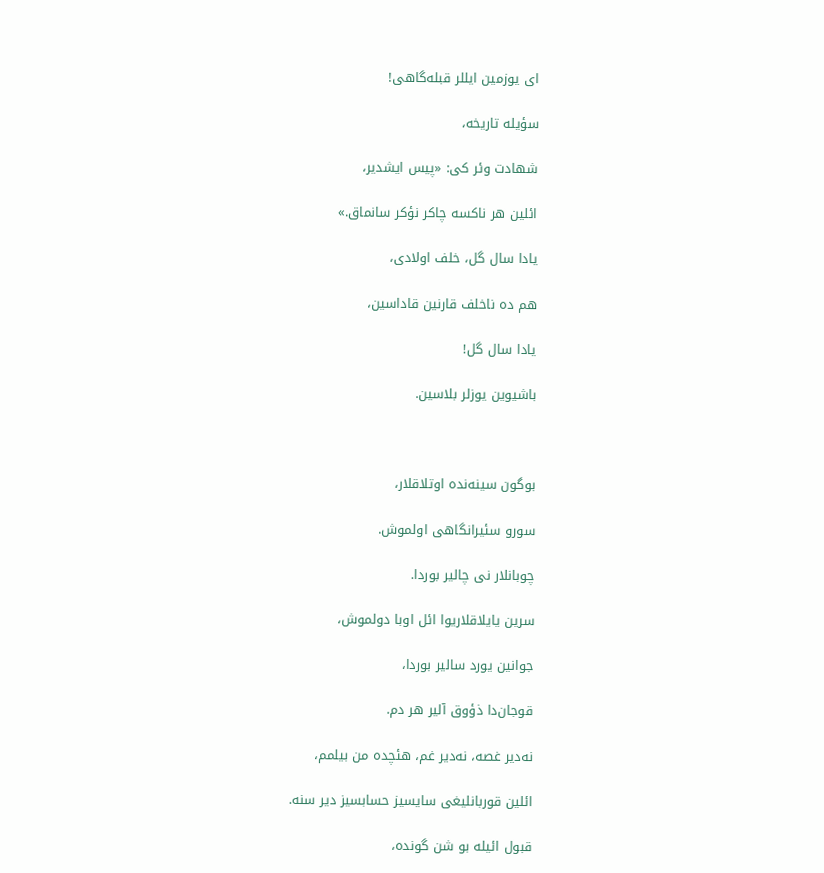ای یوزمین ایللر قبله‌گاهی!

سؤیله تاریخه،

شهادت وئر کی: «پیس ایشدیر،

ائلین هر ناکسه چاکر نؤکر سانماق.»

یادا سال گل، خلف اولادی،

هم ده ناخلف قارنین قاداسین،

یادا سال گل!

باشیوین یوزلر بلاسین.



بوگون ‌سینه‌نده اوتلاقلار،

سورو سئیرانگاهی اولموش.

چوبانلار نی چالیر بوردا.

سرین یایلاقلاریوا ائل اوبا دولموش،

جوانین یورد سالیر بوردا،

قوجان‌دا ذؤوق آلیر هر دم.

نه‌دیر غصه، نه‌دیر غم، هئچده من بیلمم،

ائلین قوربانلیغی سایسیز حسابسیز دیر سنه.

قبول ائیله بو شن گونده،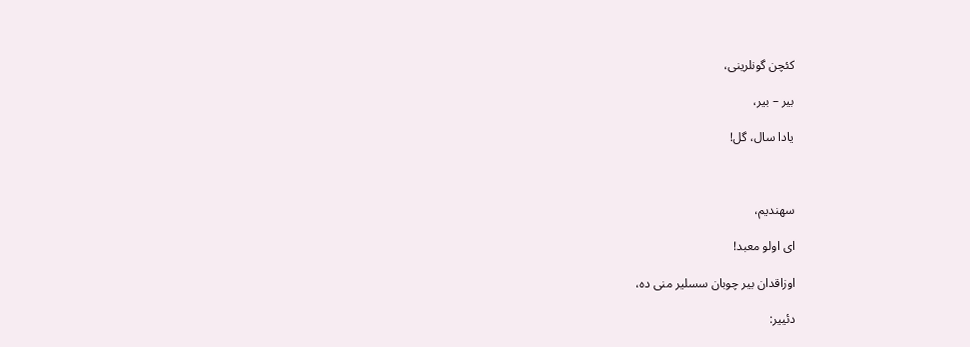کئچن گونلرینی،

بیر – بیر،

یادا سال، گل!



سهندیم،

ای اولو معبد!

اوزاقدان بیر چوبان سسلیر منی ده،

دئییر: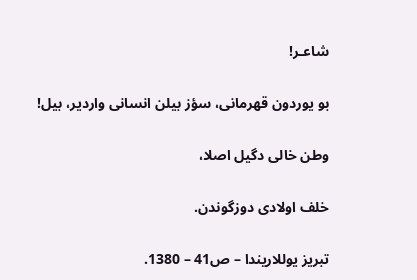شاعـر!

بو یوردون قهرمانی، سؤز بیلن انسانی واردیر، بیل!

وطن خالی دگیل اصلا،

خلف اولادی دوزگوندن.

تبریز یوللاریندا – ص41 – 1380.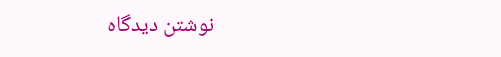نوشتن دیدگاه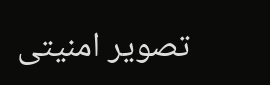تصویر امنیتی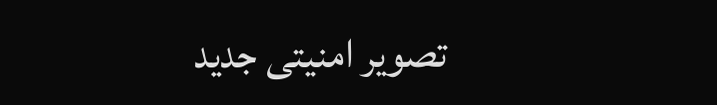تصویر امنیتی جدید